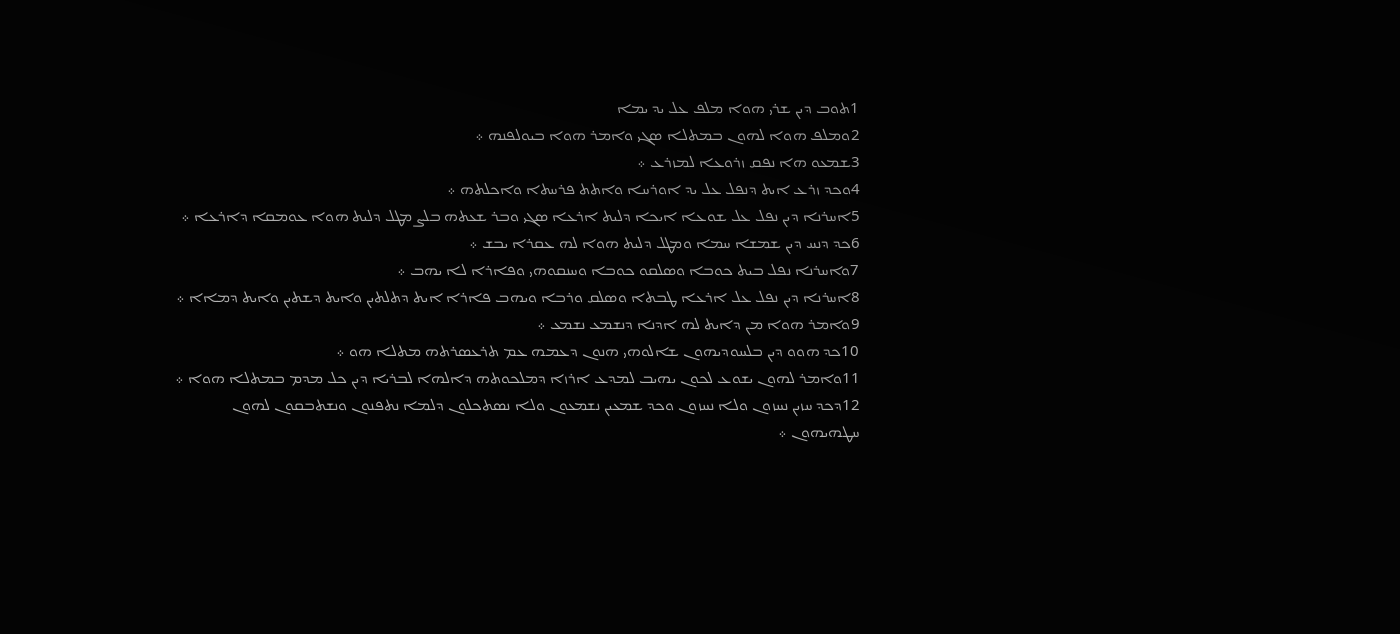1ܬܘܒ ܕܝܢ ܫܪܝ ܗܘܐ ܡܠܦ ܥܠ ܝܕ ܝܡܐ
2ܘܡܠܦ ܗܘܐ ܠܗܘܢ ܒܡܬܠܐ ܤܓܝ ܘܐܡܪ ܗܘܐ ܒܝܘܠܦܢܗ ܀
3ܫܡܥܘ ܗܐ ܢܦܩ ܙܪܘܥܐ ܠܡܙܪܥ ܀
4ܘܟܕ ܙܪܥ ܐܝܬ ܕܢܦܠ ܥܠ ܝܕ ܐܘܪܚܐ ܘܐܬܬ ܦܪܚܬܐ ܘܐܟܠܬܗ ܀
5ܐܚܪܢܐ ܕܝܢ ܢܦܠ ܥܠ ܫܘܥܐ ܐܝܟܐ ܕܠܝܬ ܐܪܥܐ ܤܓܝ ܘܒܪ ܫܥܬܗ ܒܠܨ ܡܛܠ ܕܠܝܬ ܗܘܐ ܥܘܡܩܐ ܕܐܪܥܐ ܀
6ܟܕ ܕܢܚ ܕܝܢ ܫܡܫܐ ܚܡܐ ܘܡܛܠ ܕܠܝܬ ܗܘܐ ܠܗ ܥܩܪܐ ܝܒܫ ܀
7ܘܐܚܪܢܐ ܢܦܠ ܒܝܬ ܟܘܒܐ ܘܤܠܩܘ ܟܘܒܐ ܘܚܢܩܘܗܝ ܘܦܐܪܐ ܠܐ ܝܗܒ ܀
8ܐܚܪܢܐ ܕܝܢ ܢܦܠ ܥܠ ܐܪܥܐ ܛܒܬܐ ܘܤܠܩ ܘܪܒܐ ܘܝܗܒ ܦܐܪܐ ܐܝܬ ܕܬܠܬܝܢ ܘܐܝܬ ܕܫܬܝܢ ܘܐܝܬ ܕܡܐܐ ܀
9ܘܐܡܪ ܗܘܐ ܡܢ ܕܐܝܬ ܠܗ ܐܕܢܐ ܕܢܫܡܥ ܢܫܡܥ ܀
10ܟܕ ܗܘܘ ܕܝܢ ܒܠܚܘܕܝܗܘܢ ܫܐܠܘܗܝ ܗܢܘܢ ܕܥܡܗ ܥܡ ܬܪܥܤܪܬܗ ܡܬܠܐ ܗܘ ܀
11ܘܐܡܪ ܠܗܘܢ ܝܫܘܥ ܠܟܘܢ ܝܗܝܒ ܠܡܕܥ ܐܪܙܐ ܕܡܠܟܘܬܗ ܕܐܠܗܐ ܠܒܪܝܐ ܕܝܢ ܟܠ ܡܕܡ ܒܡܬܠܐ ܗܘܐ ܀
12ܕܟܕ ܚܙܝܢ ܢܚܙܘܢ ܘܠܐ ܢܚܙܘܢ ܘܟܕ ܫܡܥܝܢ ܢܫܡܥܘܢ ܘܠܐ ܢܤܬܟܠܘܢ ܕܠܡܐ ܢܬܦܢܘܢ ܘܢܫܬܒܩܘܢ ܠܗܘܢ ܚܛܗܝܗܘܢ ܀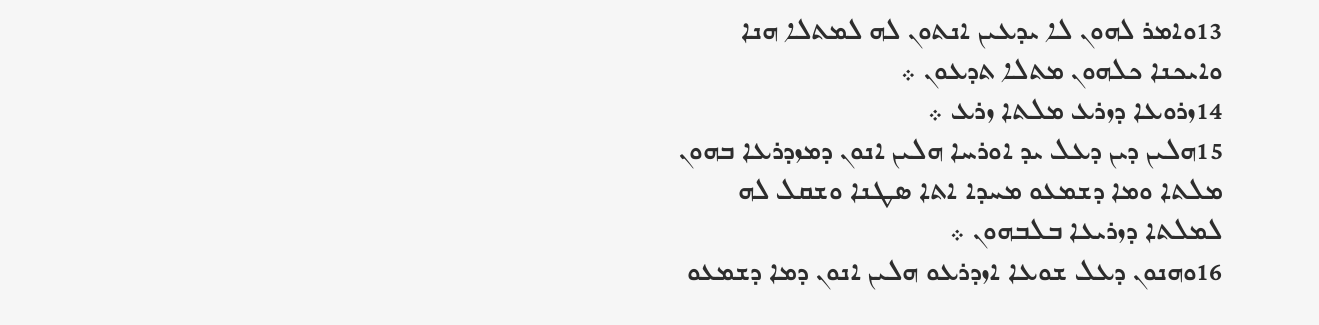13ܘܐܡܪ ܠܗܘܢ ܠܐ ܝܕܥܝܢ ܐܢܬܘܢ ܠܗ ܠܡܬܠܐ ܗܢܐ ܘܐܝܟܢܐ ܟܠܗܘܢ ܡܬܠܐ ܬܕܥܘܢ ܀
14ܙܪܘܥܐ ܕܙܪܥ ܡܠܬܐ ܙܪܥ ܀
15ܗܠܝܢ ܕܝܢ ܕܥܠ ܝܕ ܐܘܪܚܐ ܗܠܝܢ ܐܢܘܢ ܕܡܙܕܪܥܐ ܒܗܘܢ ܡܠܬܐ ܘܡܐ ܕܫܡܥܘ ܡܚܕܐ ܐܬܐ ܤܛܢܐ ܘܫܩܠ ܠܗ ܠܡܠܬܐ ܕܙܪܝܥܐ ܒܠܒܗܘܢ ܀
16ܘܗܢܘܢ ܕܥܠ ܫܘܥܐ ܐܙܕܪܥܘ ܗܠܝܢ ܐܢܘܢ ܕܡܐ ܕܫܡܥܘ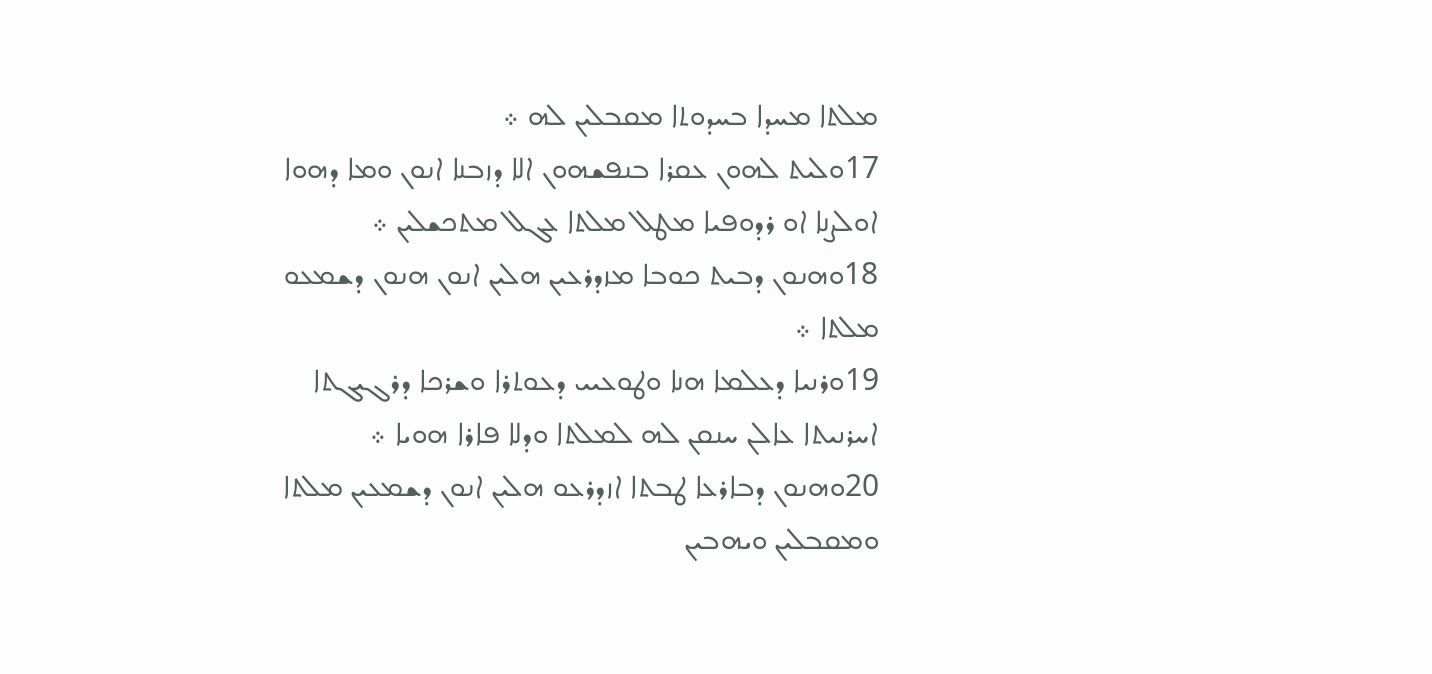ܡܠܬܐ ܡܚܕܐ ܒܚܕܘܬܐ ܡܩܒܠܝܢ ܠܗ ܀
17ܘܠܝܬ ܠܗܘܢ ܥܩܪܐ ܒܢܦܫܗܘܢ ܐܠܐ ܕܙܒܢܐ ܐܢܘܢ ܘܡܐ ܕܗܘܐ ܐܘܠܨܢܐ ܐܘ ܪܕܘܦܝܐ ܡܛܠ ܡܠܬܐ ܥܓܠ ܡܬܟܫܠܝܢ ܀
18ܘܗܢܘܢ ܕܒܝܬ ܟܘܒܐ ܡܙܕܪܥܝܢ ܗܠܝܢ ܐܢܘܢ ܗܢܘܢ ܕܫܡܥܘ ܡܠܬܐ ܀
19ܘܪܢܝܐ ܕܥܠܡܐ ܗܢܐ ܘܛܘܥܝܝ ܕܥܘܬܪܐ ܘܫܪܟܐ ܕܪܓܝܓܬܐ ܐܚܪܢܝܬܐ ܥܐܠܢ ܚܢܩܢ ܠܗ ܠܡܠܬܐ ܘܕܠܐ ܦܐܪܐ ܗܘܝܐ ܀
20ܘܗܢܘܢ ܕܒܐܪܥܐ ܛܒܬܐ ܐܙܕܪܥܘ ܗܠܝܢ ܐܢܘܢ ܕܫܡܥܝܢ ܡܠܬܐ ܘܡܩܒܠܝܢ ܘܝܗܒܝܢ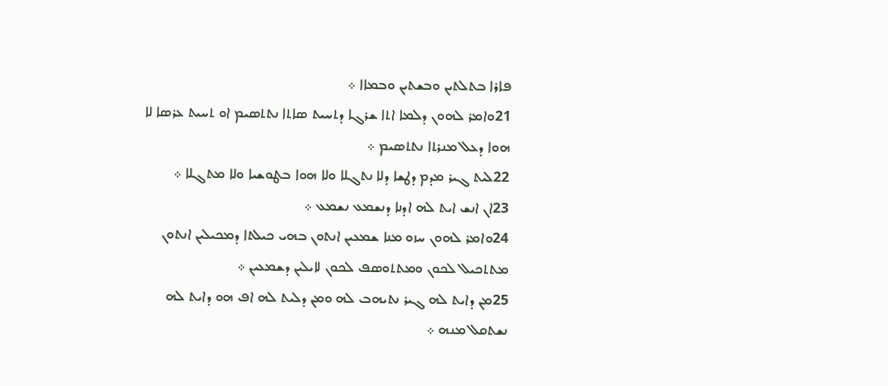ܦܐܪܐ ܒܬܠܬܝܢ ܘܒܫܬܝܢ ܘܒܡܐܐ ܀
21ܘܐܡܪ ܠܗܘܢ ܕܠܡܐ ܐܬܐ ܫܪܓܐ ܕܬܚܝܬ ܤܐܬܐ ܢܬܬܤܝܡ ܐܘ ܬܚܝܬ ܥܪܤܐ ܠܐ ܗܘܐ ܕܥܠ ܡܢܪܬܐ ܢܬܬܤܝܡ ܀
22ܠܝܬ ܓܝܪ ܡܕܡ ܕܛܫܐ ܕܠܐ ܢܬܓܠܐ ܘܠܐ ܗܘܐ ܒܛܘܫܝܐ ܘܠܐ ܡܬܓܠܐ ܀
23ܐܢ ܐܢܫ ܐܝܬ ܠܗ ܐܕܢܐ ܕܢܫܡܥ ܢܫܡܥ ܀
24ܘܐܡܪ ܠܗܘܢ ܚܙܘ ܡܢܐ ܫܡܥܝܢ ܐܢܬܘܢ ܒܗܝ ܟܝܠܬܐ ܕܡܟܝܠܝܢ ܐܢܬܘܢ ܡܬܬܟܝܠ ܠܟܘܢ ܘܡܬܬܘܤܦ ܠܟܘܢ ܠܐܝܠܝܢ ܕܫܡܥܝܢ ܀
25ܡܢ ܕܐܝܬ ܠܗ ܓܝܪ ܢܬܝܗܒ ܠܗ ܘܡܢ ܕܠܝܬ ܠܗ ܐܦ ܗܘ ܕܐܝܬ ܠܗ ܢܫܬܩܠ ܡܢܗ ܀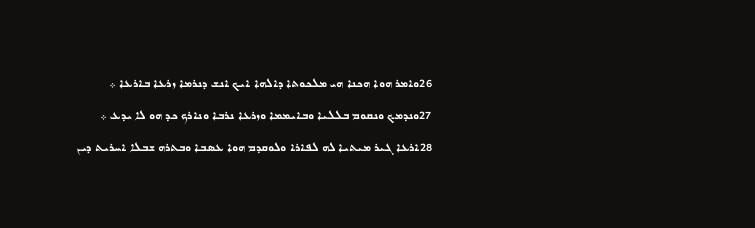26ܘܐܡܪ ܗܘܐ ܗܟܢܐ ܗܝ ܡܠܟܘܬܐ ܕܐܠܗܐ ܐܝܟ ܐܢܫ ܕܢܪܡܐ ܙܪܥܐ ܒܐܪܥܐ ܀
27ܘܢܕܡܟ ܘܢܩܘܡ ܒܠܠܝܐ ܘܒܐܝܡܡܐ ܘܙܪܥܐ ܢܪܒܐ ܘܢܐܪܟ ܟܕ ܗܘ ܠܐ ܝܕܥ ܀
28ܐܪܥܐ ܓܝܪ ܡܝܬܝܐ ܠܗ ܠܦܐܪܐ ܘܠܘܩܕܡ ܗܘܐ ܥܤܒܐ ܘܒܬܪܗ ܫܒܠܐ ܐܚܪܝܬ ܕܝܢ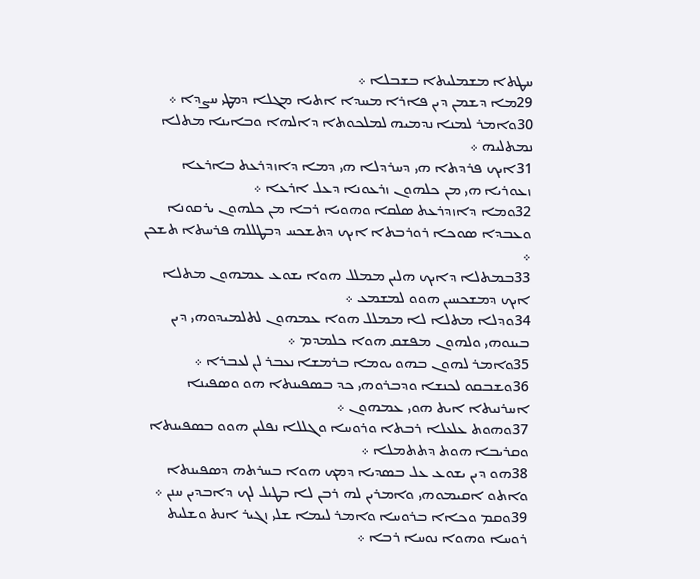ܚܛܬܐ ܡܫܡܠܝܬܐ ܒܫܒܠܐ ܀
29ܡܐ ܕܫܡܢ ܕܝܢ ܦܐܪܐ ܡܚܕܐ ܐܬܝܐ ܡܓܠܐ ܕܡܛܝ ܚܨܕܐ ܀
30ܘܐܡܪ ܠܡܢܐ ܢܕܡܝܗ ܠܡܠܟܘܬܐ ܕܐܠܗܐ ܘܒܐܝܢܐ ܡܬܠܐ ܢܡܬܠܝܗ ܀
31ܐܝܟ ܦܪܕܬܐ ܗܝ ܕܚܪܕܠܐ ܗܝ ܕܡܐ ܕܐܙܕܪܥܬ ܒܐܪܥܐ ܙܥܘܪܝܐ ܗܝ ܡܢ ܟܠܗܘܢ ܙܪܥܘܢܐ ܕܥܠ ܐܪܥܐ ܀
32ܘܡܐ ܕܐܙܕܪܥܬ ܤܠܩܐ ܘܗܘܝܐ ܪܒܐ ܡܢ ܟܠܗܘܢ ܝܪܩܘܢܐ ܘܥܒܕܐ ܤܘܟܐ ܪܘܪܒܬܐ ܐܝܟ ܕܬܫܟܚ ܕܒܛܠܠܗ ܦܪܚܬܐ ܬܫܟܢ ܀
33ܒܡܬܠܐ ܕܐܝܟ ܗܠܝܢ ܡܡܠܠ ܗܘܐ ܝܫܘܥ ܥܡܗܘܢ ܡܬܠܐ ܐܝܟ ܕܡܫܟܚܝܢ ܗܘܘ ܠܡܫܡܥ ܀
34ܘܕܠܐ ܡܬܠܐ ܠܐ ܡܡܠܠ ܗܘܐ ܥܡܗܘܢ ܠܬܠܡܝܕܘܗܝ ܕܝܢ ܒܝܢܘܗܝ ܘܠܗܘܢ ܡܦܫܩ ܗܘܐ ܟܠܡܕܡ ܀
35ܘܐܡܪ ܠܗܘܢ ܒܗܘ ܝܘܡܐ ܒܪܡܫܐ ܢܥܒܪ ܠܢ ܠܥܒܪܐ ܀
36ܘܫܒܩܘ ܠܟܢܫܐ ܘܕܒܪܘܗܝ ܟܕ ܒܤܦܝܢܬܐ ܗܘ ܘܤܦܝܢܐ ܐܚܪܢܝܬܐ ܐܝܬ ܗܘܝ ܥܡܗܘܢ ܀
37ܘܗܘܬ ܥܠܥܠܐ ܪܒܬܐ ܘܪܘܚܐ ܘܓܠܠܐ ܢܦܠܝܢ ܗܘܘ ܒܤܦܝܢܬܐ ܘܩܪܝܒܐ ܗܘܬ ܕܬܬܡܠܐ ܀
38ܗܘ ܕܝܢ ܝܫܘܥ ܥܠ ܒܤܕܝܐ ܕܡܟ ܗܘܐ ܒܚܪܬܗ ܕܤܦܝܢܬܐ ܘܐܬܘ ܐܩܝܡܘܗܝ ܘܐܡܪܝܢ ܠܗ ܪܒܢ ܠܐ ܒܛܝܠ ܠܟ ܕܐܒܕܝܢ ܚܢܢ ܀
39ܘܩܡ ܘܟܐܐ ܒܪܘܚܐ ܘܐܡܪ ܠܝܡܐ ܫܠܝ ܙܓܝܪ ܐܢܬ ܘܫܠܝܬ ܪܘܚܐ ܘܗܘܐ ܢܘܚܐ ܪܒܐ ܀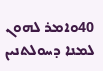40ܘܐܡܪ ܠܗܘܢ ܠܡܢܐ ܕܚܘܠܬܢܝܢ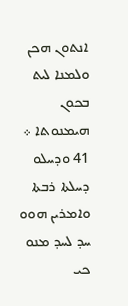ܐܢܬܘܢ ܗܟܢ ܘܠܡܢܐ ܠܝܬ ܒܟܘܢ ܗܝܡܢܘܬܐ ܀ 41 ܘܕܚܠܘ ܕܚܠܬܐ ܪܒܬܐ ܘܐܡܪܝܢ ܗܘܘ ܚܕ ܠܚܕ ܡܢܘ ܟܝ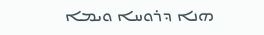ܗܢܐ ܕܪܘܚܐ ܘܝܡܐ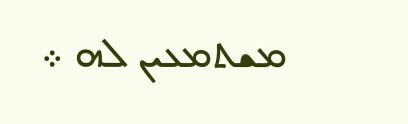ܡܫܬܡܥܝܢ ܠܗ ܀